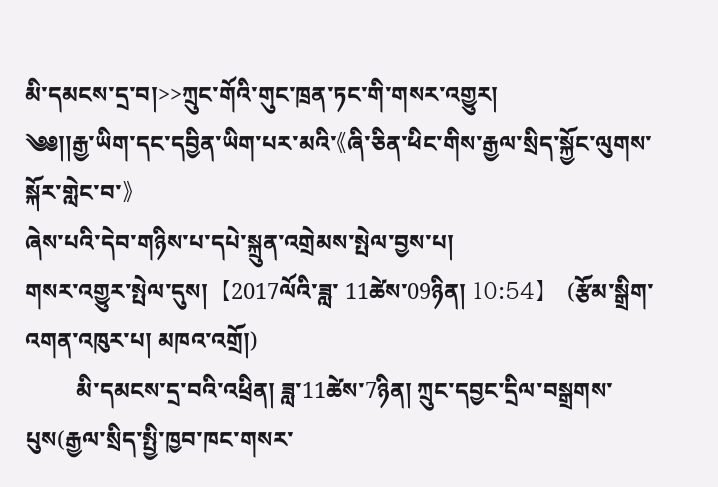མི་དམངས་དྲ་བ།>>ཀྲུང་གོའི་གུང་ཁྲན་ཏང་གི་གསར་འགྱུར།
༄༅།།རྒྱ་ཡིག་དང་དབྱིན་ཡིག་པར་མའི་《ཞི་ཅིན་ཕིང་གིས་རྒྱལ་སྲིད་སྐྱོང་ལུགས་སྐོར་གླེང་བ་》
ཞེས་པའི་དེབ་གཉིས་པ་དཔེ་སྐྲུན་འགྲེམས་སྤེལ་བྱས་པ།
གསར་འགྱུར་སྤེལ་དུས།  【2017ལོའི་ཟླ་ 11ཚེས་09ཉིན། 10:54】   (རྩོམ་སྒྲིག་འགན་འཁུར་པ། མཁའ་འགྲོ།)
         མི་དམངས་དྲ་བའི་འཕྲིན། ཟླ་11ཚེས་7ཉིན། ཀྲུང་དབྱང་དྲིལ་བསྒྲགས་པུས(རྒྱལ་སྲིད་སྤྱི་ཁྱབ་ཁང་གསར་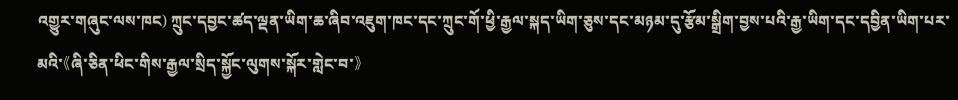འགྱུར་གཞུང་ལས་ཁང) ཀྲུང་དབྱང་ཚད་ལྡན་ཡིག་ཆ་ཞིབ་འཇུག་ཁང་དང་ཀྲུང་གོ་ཕྱི་རྒྱལ་སྐད་ཡིག་ཅུས་དང་མཉམ་དུ་རྩོམ་སྒྲིག་བྱས་པའི་རྒྱ་ཡིག་དང་དབྱིན་ཡིག་པར་མའི་《ཞི་ཅིན་ཕིང་གིས་རྒྱལ་སྲིད་སྐྱོང་ལུགས་སྐོར་གླེང་བ་》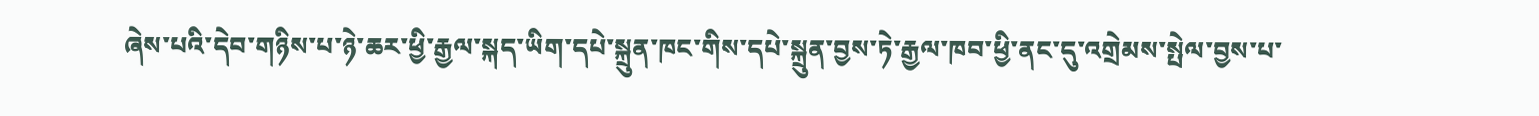ཞེས་པའི་དེབ་གཉིས་པ་ཉེ་ཆར་ཕྱི་རྒྱལ་སྐད་ཡིག་དཔེ་སྐྲུན་ཁང་གིས་དཔེ་སྐྲུན་བྱས་ཏེ་རྒྱལ་ཁབ་ཕྱི་ནང་དུ་འགྲེམས་སྤེལ་བྱས་པ་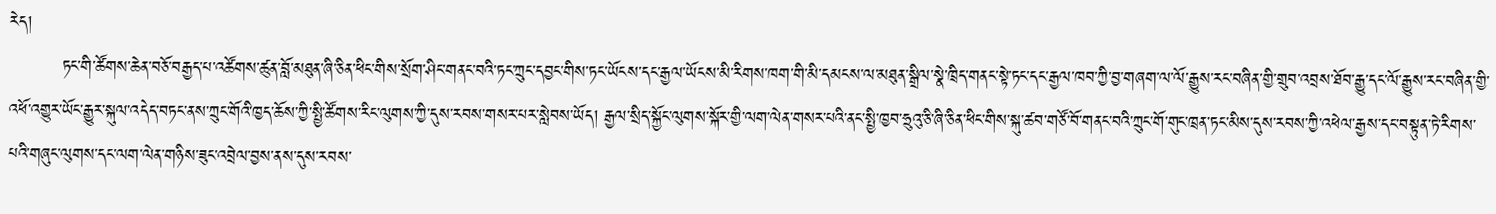རེད།
         ཏང་གི་ཚོགས་ཆེན་བཅོ་བརྒྱད་པ་འཚོགས་ཚུན་བློ་མཐུན་ཞི་ཅིན་ཕིང་གིས་སྲོག་ཤིང་གནང་བའི་ཏང་ཀྲུང་དབྱང་གིས་ཏང་ཡོངས་དང་རྒྱལ་ཡོངས་མི་རིགས་ཁག་གི་མི་དམངས་ལ་མཐུན་སྒྲིལ་སྣེ་ཁྲིད་གནང་སྟེ་ཏང་དང་རྒྱལ་ཁབ་ཀྱི་བྱ་གཞག་ལ་ལོ་རྒྱུས་རང་བཞིན་གྱི་གྲུབ་འབྲས་ཐོབ་རྒྱུ་དང་ལོ་རྒྱུས་རང་བཞིན་གྱི་འཕོ་འགྱུར་ཡོང་རྒྱུར་སྐུལ་འདེད་བཏང་ནས་ཀྲུང་གོའི་ཁྱད་ཆོས་ཀྱི་སྤྱི་ཚོགས་རིང་ལུགས་ཀྱི་དུས་རབས་གསར་པར་སླེབས་ཡོད། རྒྱལ་སྲིད་སྐྱོང་ལུགས་སྐོར་གྱི་ལག་ལེན་གསར་པའི་ནང་སྤྱི་ཁྱབ་ཧྲུའུ་ཅི་ཞི་ཅིན་ཕིང་གིས་སྐུ་ཚབ་གཙོ་བོ་གནང་བའི་ཀྲུང་གོ་གུང་ཁྲན་ཏང་མིས་དུས་རབས་ཀྱི་འཕེལ་རྒྱས་དང་བསྟུན་ཏེ་རིགས་པའི་གཞུང་ལུགས་དང་ལག་ལེན་གཉིས་ཟུང་འབྲེལ་བྱས་ནས་དུས་རབས་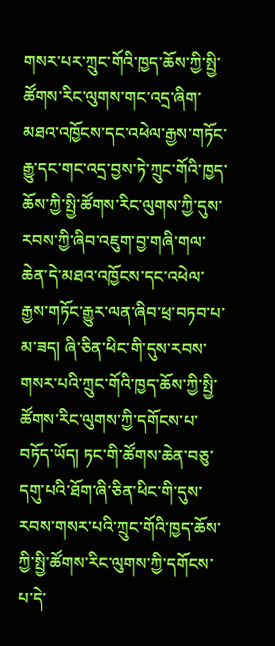གསར་པར་ཀྲུང་གོའི་ཁྱད་ཆོས་ཀྱི་སྤྱི་ཚོགས་རིང་ལུགས་གང་འདྲ་ཞིག་མཐའ་འཁྱོངས་དང་འཕེལ་རྒྱས་གཏོང་རྒྱུ་དང་གང་འདྲ་བྱས་ཏེ་ཀྲུང་གོའི་ཁྱད་ཆོས་ཀྱི་སྤྱི་ཚོགས་རིང་ལུགས་ཀྱི་དུས་རབས་ཀྱི་ཞིབ་འཇུག་བྱ་གཞི་གལ་ཆེན་དེ་མཐའ་འཁྱོངས་དང་འཕེལ་རྒྱས་གཏོང་རྒྱུར་ལན་ཞིབ་ཕྲ་བཏབ་པ་མ་ཟད། ཞི་ཅིན་ཕིང་གི་དུས་རབས་གསར་པའི་ཀྲུང་གོའི་ཁྱད་ཆོས་ཀྱི་སྤྱི་ཚོགས་རིང་ལུགས་ཀྱི་དགོངས་པ་བཏོད་ཡོད། ཏང་གི་ཚོགས་ཆེན་བཅུ་དགུ་པའི་ཐོག་ཞི་ཅིན་ཕིང་གི་དུས་རབས་གསར་པའི་ཀྲུང་གོའི་ཁྱད་ཆོས་ཀྱི་སྤྱི་ཚོགས་རིང་ལུགས་ཀྱི་དགོངས་པ་དེ་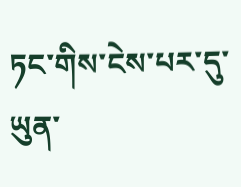ཏང་གིས་ངེས་པར་དུ་ཡུན་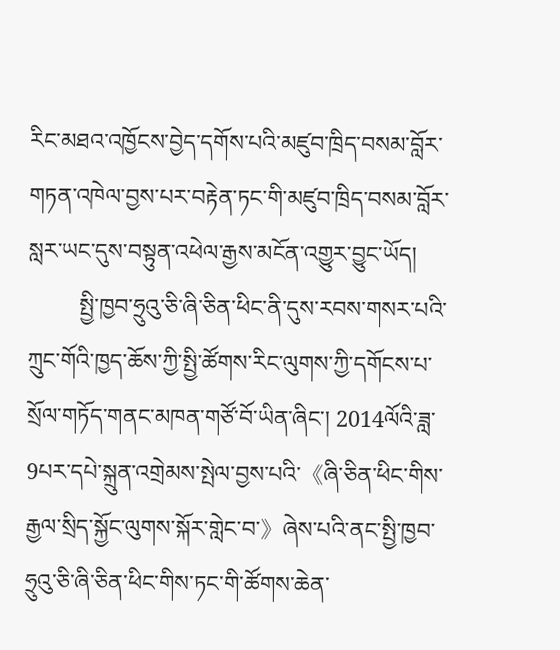རིང་མཐའ་འཁྱོངས་བྱེད་དགོས་པའི་མཛུབ་ཁྲིད་བསམ་བློར་གཏན་འཁེལ་བྱས་པར་བརྟེན་ཏང་གི་མཛུབ་ཁྲིད་བསམ་བློར་སླར་ཡང་དུས་བསྟུན་འཕེལ་རྒྱས་མངོན་འགྱུར་བྱུང་ཡོད།
         སྤྱི་ཁྱབ་ཧྲུའུ་ཅི་ཞི་ཅིན་ཕིང་ནི་དུས་རབས་གསར་པའི་ཀྲུང་གོའི་ཁྱད་ཆོས་ཀྱི་སྤྱི་ཚོགས་རིང་ལུགས་ཀྱི་དགོངས་པ་སྲོལ་གཏོད་གནང་མཁན་གཙོ་བོ་ཡིན་ཞིང་། 2014ལོའི་ཟླ་9པར་དཔེ་སྐྲུན་འགྲེམས་སྤེལ་བྱས་པའི་《ཞི་ཅིན་ཕིང་གིས་རྒྱལ་སྲིད་སྐྱོང་ལུགས་སྐོར་གླེང་བ་》ཞེས་པའི་ནང་སྤྱི་ཁྱབ་ཧྲུའུ་ཅི་ཞི་ཅིན་ཕིང་གིས་ཏང་གི་ཚོགས་ཆེན་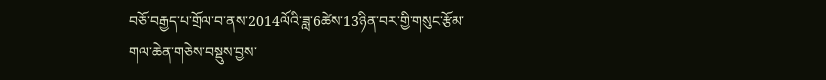བཅོ་བརྒྱད་པ་གྲོལ་བ་ནས་2014ལོའི་ཟླ་6ཚེས་13ཉིན་བར་གྱི་གསུང་རྩོམ་གལ་ཆེན་གཅེས་བསྡུས་བྱས་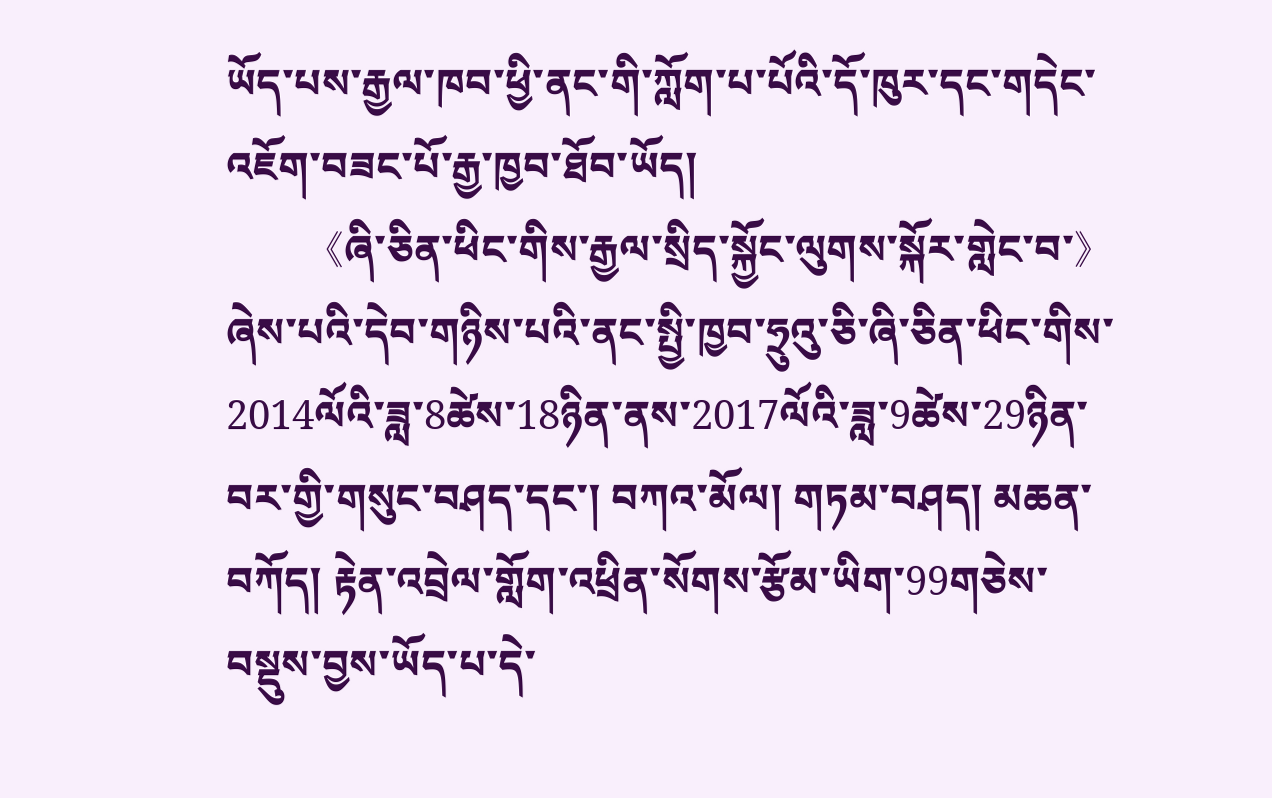ཡོད་པས་རྒྱལ་ཁབ་ཕྱི་ནང་གི་ཀློག་པ་པོའི་དོ་ཁུར་དང་གདེང་འཇོག་བཟང་པོ་རྒྱ་ཁྱབ་ཐོབ་ཡོད།
         《ཞི་ཅིན་ཕིང་གིས་རྒྱལ་སྲིད་སྐྱོང་ལུགས་སྐོར་གླེང་བ་》ཞེས་པའི་དེབ་གཉིས་པའི་ནང་སྤྱི་ཁྱབ་ཧྲུའུ་ཅི་ཞི་ཅིན་ཕིང་གིས་2014ལོའི་ཟླ་8ཚེས་18ཉིན་ནས་2017ལོའི་ཟླ་9ཚེས་29ཉིན་བར་གྱི་གསུང་བཤད་དང་། བཀའ་མོལ། གཏམ་བཤད། མཆན་བཀོད། རྟེན་འབྲེལ་གློག་འཕྲིན་སོགས་རྩོམ་ཡིག་99གཅེས་བསྡུས་བྱས་ཡོད་པ་དེ་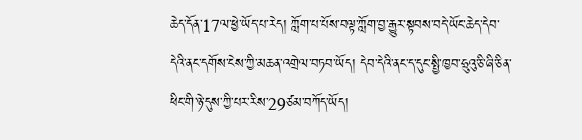ཆེད་དོན་17ལ་ཕྱེ་ཡོད་པ་རེད། ཀློག་པ་པོས་བལྟ་ཀློག་བྱ་རྒྱུར་སྟབས་བདེ་ཡོང་ཆེད་དེབ་དེའི་ནང་དགོས་ངེས་ཀྱི་མཆན་འགྲེལ་བཏབ་ཡོད། དེབ་དེའི་ནང་ད་དུང་སྤྱི་ཁྱབ་ཧྲུའུ་ཅི་ཞི་ཅིན་ཕིང་གི་ཉེ་དུས་ཀྱི་པར་རིས་29ཙམ་བཀོད་ཡོད།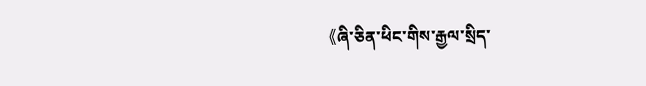《ཞི་ཅིན་ཕིང་གིས་རྒྱལ་སྲིད་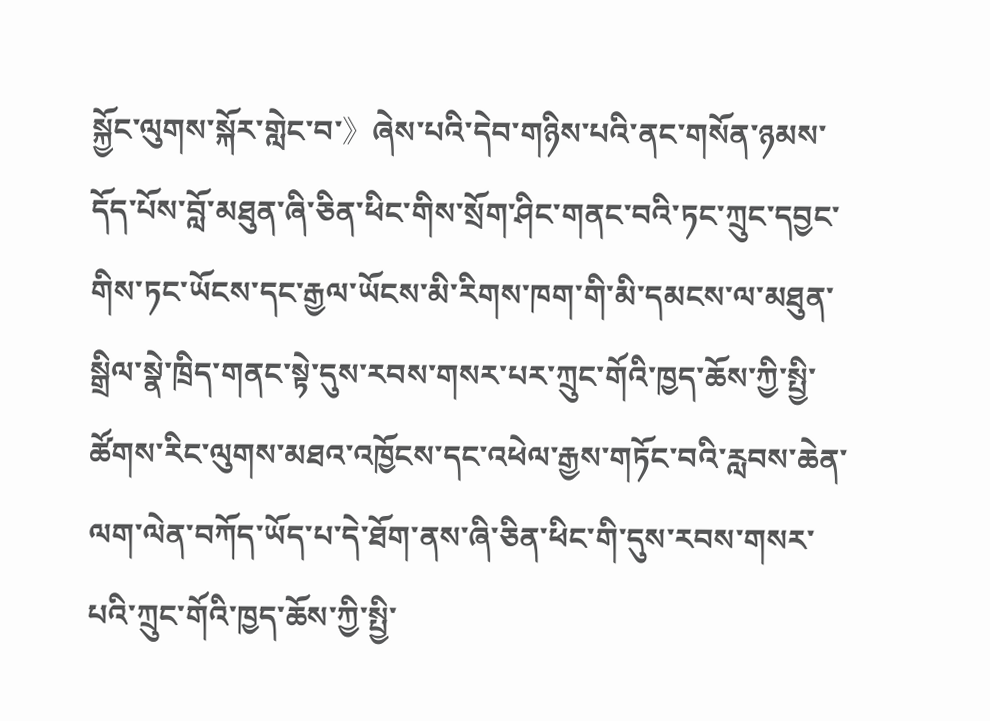སྐྱོང་ལུགས་སྐོར་གླེང་བ་》ཞེས་པའི་དེབ་གཉིས་པའི་ནང་གསོན་ཉམས་དོད་པོས་བློ་མཐུན་ཞི་ཅིན་ཕིང་གིས་སྲོག་ཤིང་གནང་བའི་ཏང་ཀྲུང་དབྱང་གིས་ཏང་ཡོངས་དང་རྒྱལ་ཡོངས་མི་རིགས་ཁག་གི་མི་དམངས་ལ་མཐུན་སྒྲིལ་སྣེ་ཁྲིད་གནང་སྟེ་དུས་རབས་གསར་པར་ཀྲུང་གོའི་ཁྱད་ཆོས་ཀྱི་སྤྱི་ཚོགས་རིང་ལུགས་མཐའ་འཁྱོངས་དང་འཕེལ་རྒྱས་གཏོང་བའི་རླབས་ཆེན་ལག་ལེན་བཀོད་ཡོད་པ་དེ་ཐོག་ནས་ཞི་ཅིན་ཕིང་གི་དུས་རབས་གསར་པའི་ཀྲུང་གོའི་ཁྱད་ཆོས་ཀྱི་སྤྱི་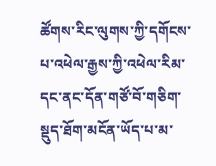ཚོགས་རིང་ལུགས་ཀྱི་དགོངས་པ་འཕེལ་རྒྱས་ཀྱི་འཕེལ་རིམ་དང་ནང་དོན་གཙོ་བོ་གཅིག་སྡུད་ཐོག་མངོན་ཡོད་པ་མ་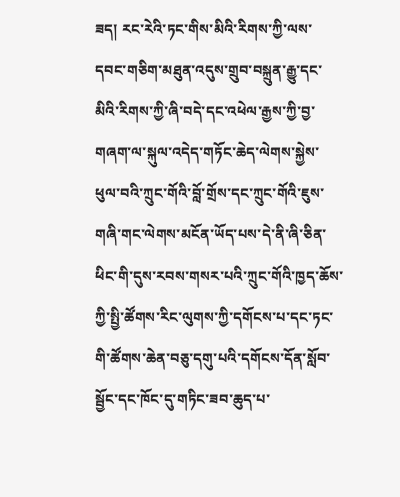ཟད། རང་རེའི་ཏང་གིས་མིའི་རིགས་ཀྱི་ལས་དབང་གཅིག་མཐུན་འདུས་གྲུབ་བསྐྲུན་རྒྱུ་དང་མིའི་རིགས་ཀྱི་ཞི་བདེ་དང་འཕེལ་རྒྱས་ཀྱི་བྱ་གཞག་ལ་སྐུལ་འདེད་གཏོང་ཆེད་ལེགས་སྐྱེས་ཕུལ་བའི་ཀྲུང་གོའི་བློ་གྲོས་དང་ཀྲུང་གོའི་ཇུས་གཞི་གང་ལེགས་མངོན་ཡོད་པས་དེ་ནི་ཞི་ཅིན་ཕིང་གི་དུས་རབས་གསར་པའི་ཀྲུང་གོའི་ཁྱད་ཆོས་ཀྱི་སྤྱི་ཚོགས་རིང་ལུགས་ཀྱི་དགོངས་པ་དང་ཏང་གི་ཚོགས་ཆེན་བཅུ་དགུ་པའི་དགོངས་དོན་སློབ་སྦྱོང་དང་ཁོང་དུ་གཏིང་ཟབ་ཆུད་པ་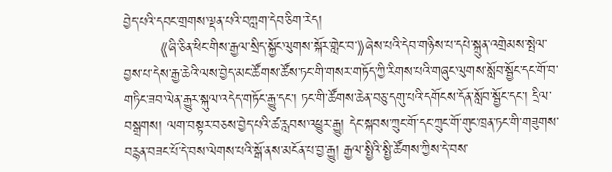བྱེད་པའི་དབང་གྲགས་ལྡན་པའི་བཀླག་དེབ་ཅིག་རེད།
         《ཞི་ཅིན་ཕིང་གིས་རྒྱལ་སྲིད་སྐྱོང་ལུགས་སྐོར་གླེང་བ་》ཞེས་པའི་དེབ་གཉིས་པ་དཔེ་སྐྲུན་འགྲེམས་སྤེལ་བྱས་པ་དེས་རྒྱ་ཆེའི་ལས་བྱེད་མང་ཚོགས་ཚོས་ཏང་གི་གསར་གཏོད་ཀྱི་རིགས་པའི་གཞུང་ལུགས་སློབ་སྦྱོང་དང་གོ་བ་གཏིང་ཟབ་ལེན་རྒྱུར་སྐུལ་འདེད་གཏོང་རྒྱུ་དང་། ཏང་གི་ཚོགས་ཆེན་བཅུ་དགུ་པའི་དགོངས་དོན་སློབ་སྦྱོང་དང་། དྲིལ་བསྒྲགས། ལག་བསྟར་བཅས་བྱེད་པའི་ཚ་རླབས་འཕྱུར་རྒྱུ། དེང་སྐབས་ཀྲུང་གོ་དང་ཀྲུང་གོ་གུང་ཁྲན་ཏང་གི་གཟུགས་བརྙན་བཟང་པོ་དེ་བས་ལེགས་པའི་སྒོ་ནས་མངོན་པ་བྱ་རྒྱུ། རྒྱལ་སྤྱིའི་སྤྱི་ཚོགས་ཀྱིས་དེ་བས་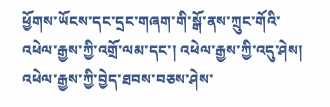ཕྱོགས་ཡོངས་དང་དྲང་གཞག་གི་སྒོ་ནས་ཀྲུང་གོའི་འཕེལ་རྒྱས་ཀྱི་འགྲོ་ལམ་དང་། འཕེལ་རྒྱས་ཀྱི་འདུ་ཤེས། འཕེལ་རྒྱས་ཀྱི་བྱེད་ཐབས་བཅས་ཤེས་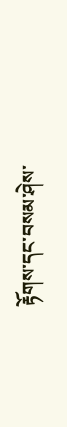རྟོགས་དང་བསམ་ཤེས་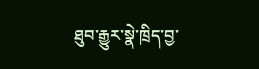ཐུབ་རྒྱུར་སྣེ་ཁྲིད་བྱ་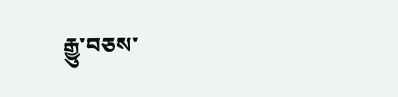རྒྱུ་བཅས་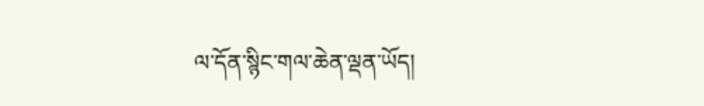ལ་དོན་སྙིང་གལ་ཆེན་ལྡན་ཡོད།